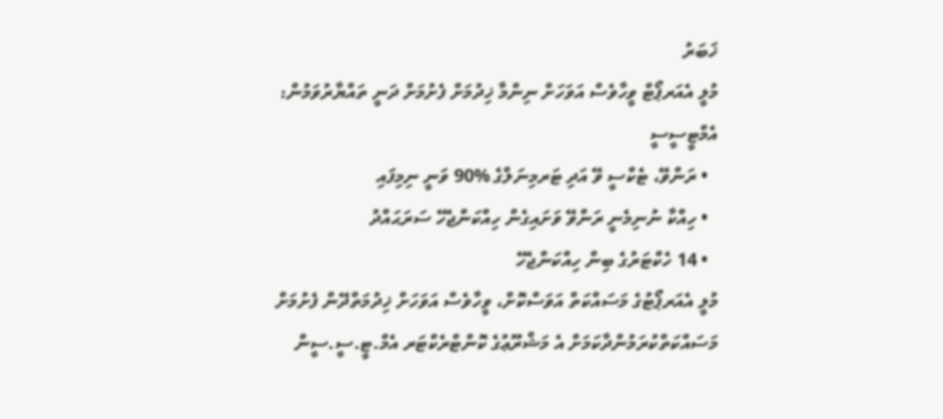ޚަބަރު
މުލީ އެއަރޕޯޓް ވީހާވެސް އަވަހަށް ނިންމާ ޚިދުމަށް ފެށުމަށް ދަނީ ތައްޔާރުވަމުން: އެމްޓީސީސީ
  • ރަންވޭ، ޓެކްސީ ވޭ އަދި ޓަރމިނަލްގެ %90 ވަނީ ނިމިފައި
  • ހިއްކާ ނުނިމެނީ ރަންވޭ ވަށައިގެން ހިއްކަންޖެހޭ ސަރަޙައްދު
  • 14 ހެކްޓަރުގެ ބިން ހިއްކަންޖެހޭ
މުލީ އެއަރޕޯޓުގެ މަސައްކަތް އަވަސްކޮށް، ވީހާވެސް އަވަހަށް ޚިދުމަތްދޭން ފެށުމަށް މަސައްކަތްކުރަމުންދާކަމަށް އެ މަޝްރޫޢުގެ ކޮންޓްރެކްޓަރ އެމް.ޓީ.ސީ.ސީން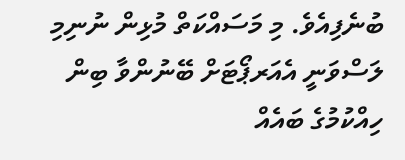ބުނެފިއެވެ. މި މަސައްކަތް މުޅިން ނުނިމި ލަސްވަނީ އެއަރޕޯޓަށް ބޭނުންވާ ބިން ހިއްކުމުގެ ބައެއް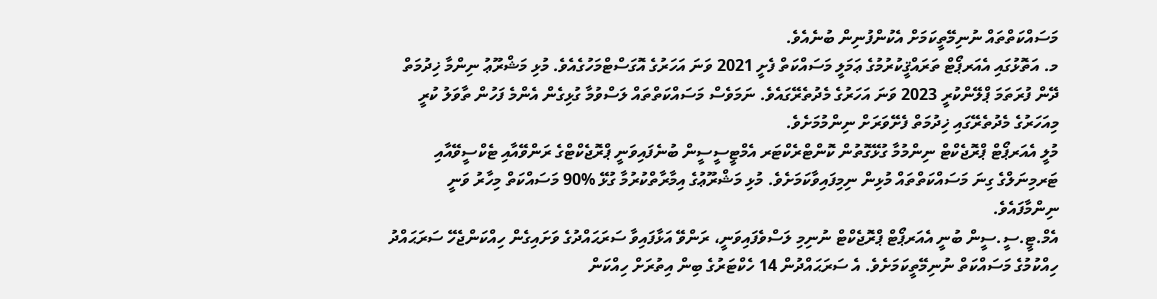މަސައްކަތްތައް ނުނިމޭތީކަމަށް އެކުންފުނިން ބުނެއެވެ.
މ. އަތޮޅުގައި އެއަރޕޯޓް ތަރައްޤީކުރުމުގެ ޢަމަލީ މަސައްކަތް ފެށީ 2021 ވަނަ އަހަރުގެ އޮގަސްޓްމަހުގެއެވެ. މުޅި މަޝްރޫޢު ނިންމާ ޚިދުމަތް ދޭން ފުރަތަމަ ޕްލޭންކުރީ 2023 ވަނަ އަހަރުގެ މެދުތެރޭގައެވެ. ނަމަވެސް މަސައްކަތްތައް ލަސްވުމާ ގުޅިގެން އެންމެ ފަހުން ތާވަލު ކުރީ މިއަހަރުގެ މެދުތެރޭގައި ޚިދުމަތް ފެށޭވަރަށް ނިންމުމަށެވެ.
މުލީ އެއަރޕޯޓް ޕްރޮޖެކްޓް ނިންމުމާ ގުޅޭގޮތުން ކޮންޓްރެކްޓަރ އެމްޓީސީސީން ބުނެފައިވަނީ ޕްރޮޖެކްޓްގެ ރަންވޭއާއި ޓެކްސީވޭއާއި ޓަރމިނަލްގެ ގިނަ މަސައްކަތްތައް މުޅިން ނިމިފައިވާކަމަށެވެ. މުޅި މަޝްރޫޢުގެ އިމާރާތްކުރުމާ ގުޅޭ %90 މަސައްކަތް މިހާރު ވަނީ ނިންމާފައެވެ.
އެމް.ޓީ.ސީ.ސީން ބުނީ އެއަރޕޯޓް ޕްރޮޖެކްޓް ނުނިމި ލަސްވެފައިވަނީ، ރަންވޭ އަޅާފައިވާ ސަރަޙައްދުގެ ވަށައިގެން ހިއްކަންޖެހޭ ސަރަޙައްދު ހިއްކުމުގެ މަސައްކަތް ނުނިމޭތީކަމަށެވެ. އެ ސަރަޙައްދުން 14 ހެކްޓަރުގެ ބިން އިތުރަށް ހިއްކަން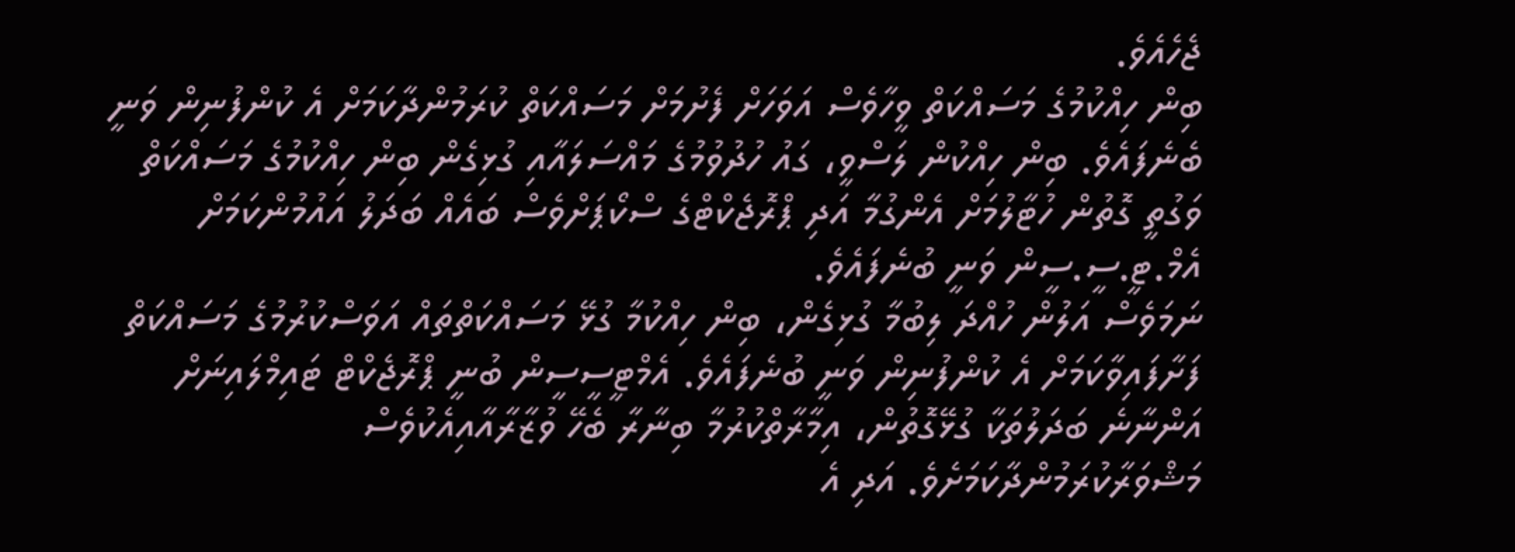ޖެހެއެވެ.
ބިން ހިއްކުމުގެ މަސައްކަތް ވީހާވެސް އަވަހަށް ފެށުމަށް މަސައްކަތް ކުރަމުންދާކަމަށް އެ ކުންފުނިން ވަނީ ބެނެފައެވެ. ބިން ހިއްކުން ލަސްވީ، ގައު ހުދުވުމުގެ މައްސަލައާއި ގުޅިގެން ބިން ހިއްކުމުގެ މަސައްކަތް ވަގުތީ ގޮތުން ހުޓާލުމަށް އެންގުމާ އަދި ޕްރޮޖެކްޓްގެ ސްކޯޕަށްވެސް ބައެއް ބަދަލު އައުމުންކަމަށް އެމް.ޓީ.ސީ.ސީން ވަނީ ބުނެފައެވެ.
ނަމަވެސް އަލުން ހުއްދަ ލިބުމާ ގުޅިގެން، ބިން ހިއްކުމާ ގުޅޭ މަސައްކަތްތައް އަވަސްކުރުމުގެ މަސައްކަތް ފަށާފައިވާކަމަށް އެ ކުންފުނިން ވަނީ ބުނެފައެވެ. އެމްޓީސީސީން ބުނީ ޕްރޮޖެކްޓް ޓައިމްލައިނަށް އަންނާނެ ބަދަލުތަކާ ގުޅޭގޮތުން، އިމާރާތްކުރުމާ ބިނާރާ ބެހޭ ވުޒާރާއާއިއެކުވެސް މަޝްވަރާކުރަމުންދާކަމަށެވެ. އަދި އެ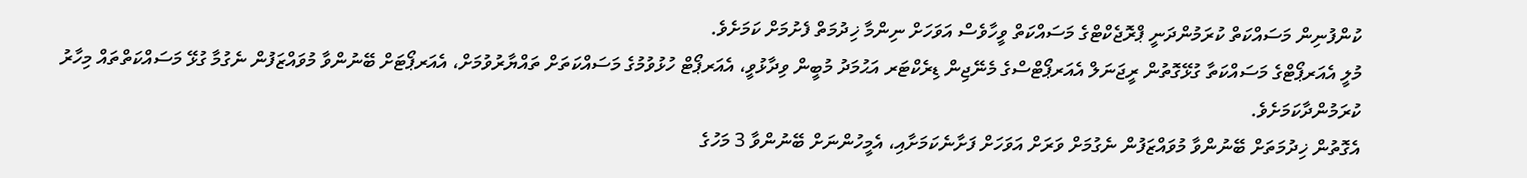ކުންފުނިން މަސައްކަތް ކުރަމުންދަނީ ޕްރޮޖެކްޓްގެ މަސައްކަތް ވީހާވެސް އަވަހަށް ނިންމާ ޚިދުމަތް ފެށުމަށް ކަމަށެވެ.
މުލީ އެއަރޕޯޓްގެ މަސައްކަތާ ގުޅޭގޮތުން ރީޖަނަލް އެއަރޕޯޓްސްގެ މެނޭޖިން ޑިރެކްޓަރ އަޙުމަދު މުބީން ވިދާޅުވީ، އެއަރޕޯޓް ހުޅުވުމުގެ މަސައްކަތަށް ތައްޔާރުވުމަށް، އެއަރޕޯޓަށް ބޭނުންވާ މުވައްޒަފުން ނެގުމާ ގުޅޭ މަސައްކަތްތައް މިހާރު ކުރަމުންދާކަމަށެވެ.
އެގޮތުން ޚިދުމަތަށް ބޭނުންވާ މުވައްޒަފުން ނެގުމަށް ވަރަށް އަވަހަށް ފަށާނެކަމަށާއި، އެމީހުންނަށް ބޭނުންވާ 3 މަހުގެ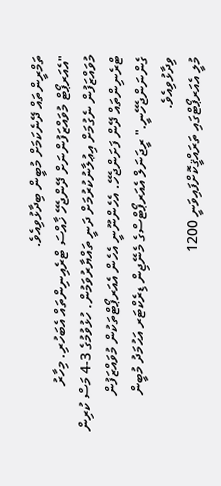ތަމްރީންތައް ދޭނެކަމަށް މުބީން ބިދާޅުވިއެވެ.
"އެއަރޕޯޓް މުވައްޒަފުންނަށް ދޭންޖެހޭ ޚާއްސަ ޓްރެއިނިންތައް އެބަހުރި. މިހާރު މުވައްޒަފުން ނެގުމަށް އިޢުލާނުކުރުމަށް ދަނީ ތައްޔާރުވަމުން. ހުޅުވުމުގެ 3-4 މަސް ކުރިން ޓްރެނިންތައް ދޭން ފަށަންޖެހޭ. އެހެންނޫނީ އެހެން އެއަރޕޯޓްތަކުން މުވައްޒަފުން ގެންނަންޖެހޭނީ." ރީޖަނަލް އެއަރޕޯޓްސްގެ މެނޭޖިން ޑިރެކްޓަރ އަޙުމަދު މުބީން ވިދާޅުވިއެވެ.
މުލީ އެއަރޕޯޓްގައި ތަރައްޤީކޮށްފައިވަނީ 1200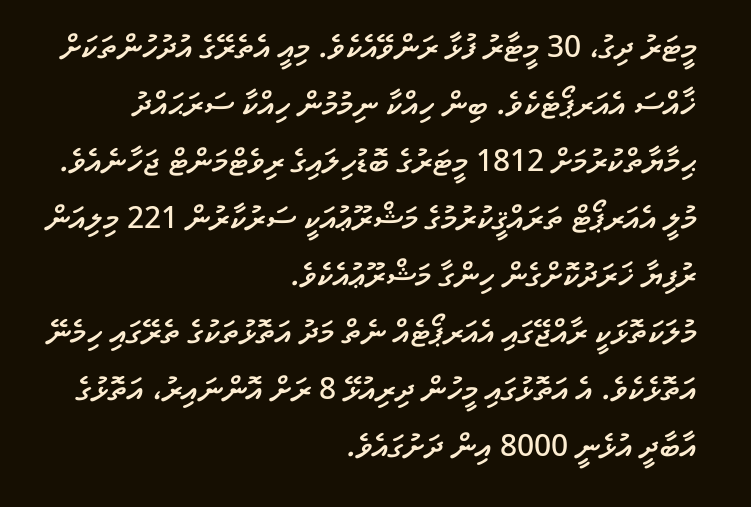މީޓަރު ދިގު، 30 މީޓާރު ފުޅާ ރަންވޭއެކެވެ. މިއީ އެތެރޭގެ އުދުހުންތަކަށް ޚާއްސަ އެއަރޕޯޓެކެވެ. ބިން ހިއްކާ ނިމުމުން ހިއްކާ ސަރަޙައްދު ޙިމާޔާތްކުރުމަށް 1812 މީޓަރުގެ ބޮޑުހިލައިގެ ރިވެޓްމަންޓް ޖަހާނެއެވެ.
މުލީ އެއަރޕޯޓް ތަރައްޤީކުރުމުގެ މަޝްރޫޢުއަކީ ސަރުކާރުން 221 މިލިއަން ރުފިޔާ ޚަރަދުކޮށްގެން ހިންގާ މަޝްރޫޢުއެކެވެ.
މުލަކަތޮޅަކީ ރާއްޖޭގައި އެއަރޕޯޓެއް ނެތް މަދު އަތޮޅުތަކުގެ ތެރޭގައި ހިމެނޭ އަތޮޅެކެވެ. އެ އަތޮޅުގައި މީހުން ދިރިއުޅޭ 8 ރަށް އޮންނައިރު، އަތޮޅުގެ އާބާދީ އުޅެނީ 8000 އިން ދަށުގައެވެ.